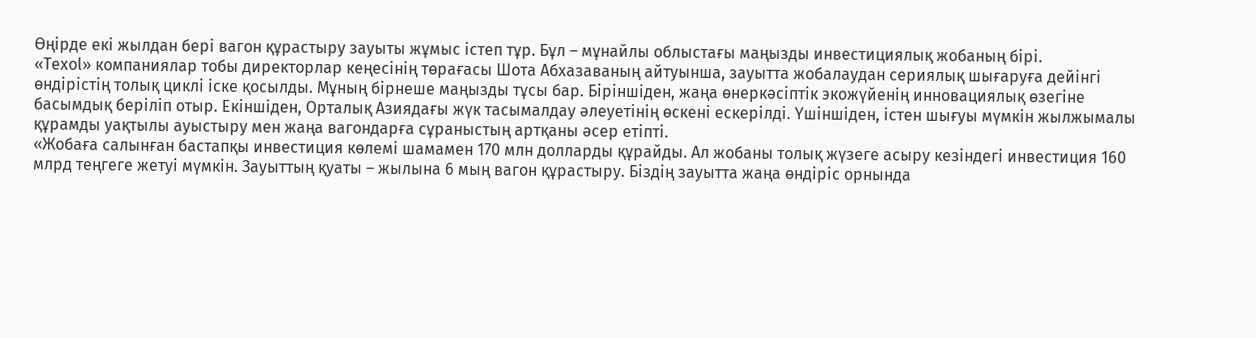Өңірде екі жылдан бері вагон құрастыру зауыты жұмыс істеп тұр. Бұл – мұнайлы облыстағы маңызды инвестициялық жобаның бірі.
«Texol» компаниялар тобы директорлар кеңесінің төрағасы Шота Абхазаваның айтуынша, зауытта жобалаудан сериялық шығаруға дейінгі өндірістің толық циклі іске қосылды. Мұның бірнеше маңызды тұсы бар. Біріншіден, жаңа өнеркәсіптік экожүйенің инновациялық өзегіне басымдық беріліп отыр. Екіншіден, Орталық Азиядағы жүк тасымалдау әлеуетінің өскені ескерілді. Үшіншіден, істен шығуы мүмкін жылжымалы құрамды уақтылы ауыстыру мен жаңа вагондарға сұраныстың артқаны әсер етіпті.
«Жобаға салынған бастапқы инвестиция көлемі шамамен 170 млн долларды құрайды. Ал жобаны толық жүзеге асыру кезіндегі инвестиция 160 млрд теңгеге жетуі мүмкін. Зауыттың қуаты – жылына 6 мың вагон құрастыру. Біздің зауытта жаңа өндіріс орнында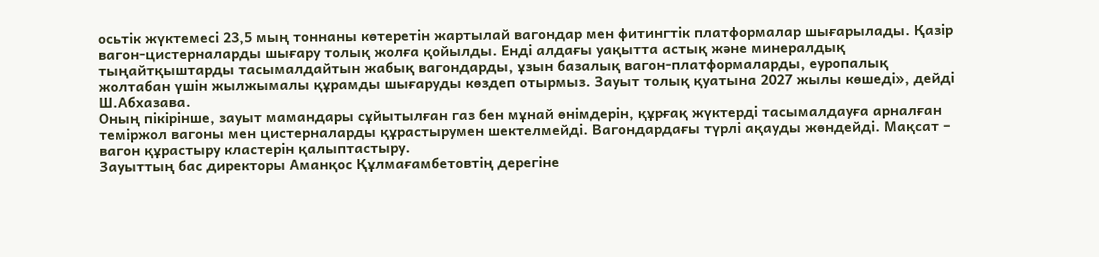осьтік жүктемесі 23,5 мың тоннаны көтеретін жартылай вагондар мен фитингтік платформалар шығарылады. Қазір вагон-цистерналарды шығару толық жолға қойылды. Енді алдағы уақытта астық және минералдық тыңайтқыштарды тасымалдайтын жабық вагондарды, ұзын базалық вагон-платформаларды, еуропалық жолтабан үшін жылжымалы құрамды шығаруды көздеп отырмыз. Зауыт толық қуатына 2027 жылы көшеді», дейді Ш.Абхазава.
Оның пікірінше, зауыт мамандары сұйытылған газ бен мұнай өнімдерін, құрғақ жүктерді тасымалдауға арналған теміржол вагоны мен цистерналарды құрастырумен шектелмейді. Вагондардағы түрлі ақауды жөндейді. Мақсат – вагон құрастыру кластерін қалыптастыру.
Зауыттың бас директоры Аманқос Құлмағамбетовтің дерегіне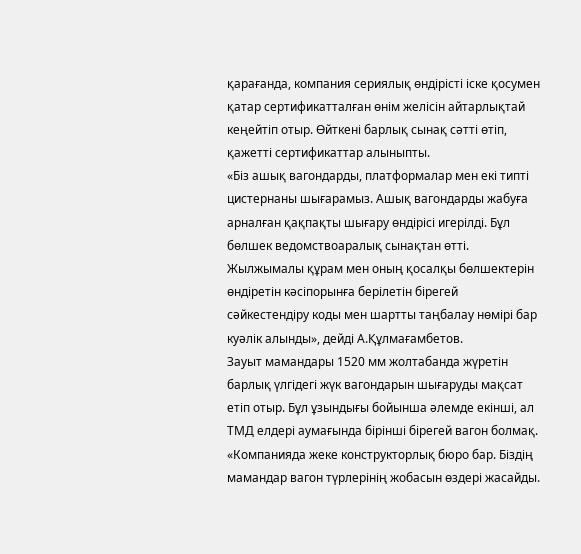қарағанда, компания сериялық өндірісті іске қосумен қатар сертификатталған өнім желісін айтарлықтай кеңейтіп отыр. Өйткені барлық сынақ сәтті өтіп, қажетті сертификаттар алыныпты.
«Біз ашық вагондарды, платформалар мен екі типті цистернаны шығарамыз. Ашық вагондарды жабуға арналған қақпақты шығару өндірісі игерілді. Бұл бөлшек ведомствоаралық сынақтан өтті. Жылжымалы құрам мен оның қосалқы бөлшектерін өндіретін кәсіпорынға берілетін бірегей сәйкестендіру коды мен шартты таңбалау нөмірі бар куәлік алынды», дейді А.Құлмағамбетов.
Зауыт мамандары 1520 мм жолтабанда жүретін барлық үлгідегі жүк вагондарын шығаруды мақсат етіп отыр. Бұл ұзындығы бойынша әлемде екінші, ал ТМД елдері аумағында бірінші бірегей вагон болмақ.
«Компанияда жеке конструкторлық бюро бар. Біздің мамандар вагон түрлерінің жобасын өздері жасайды.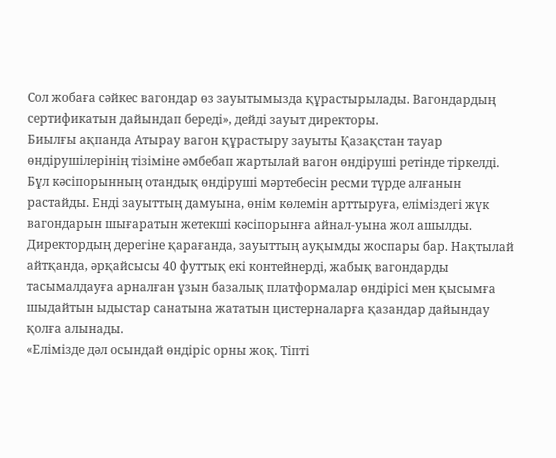Сол жобаға сәйкес вагондар өз зауытымызда құрастырылады. Вагондардың сертификатын дайындап береді», дейді зауыт директоры.
Биылғы ақпанда Атырау вагон құрастыру зауыты Қазақстан тауар өндірушілерінің тізіміне әмбебап жартылай вагон өндіруші ретінде тіркелді. Бұл кәсіпорынның отандық өндіруші мәртебесін ресми түрде алғанын растайды. Енді зауыттың дамуына, өнім көлемін арттыруға, еліміздегі жүк вагондарын шығаратын жетекші кәсіпорынға айнал-уына жол ашылды.
Директордың дерегіне қарағанда, зауыттың ауқымды жоспары бар. Нақтылай айтқанда, әрқайсысы 40 футтық екі контейнерді, жабық вагондарды тасымалдауға арналған ұзын базалық платформалар өндірісі мен қысымға шыдайтын ыдыстар санатына жататын цистерналарға қазандар дайындау қолға алынады.
«Елімізде дәл осындай өндіріс орны жоқ. Тіпті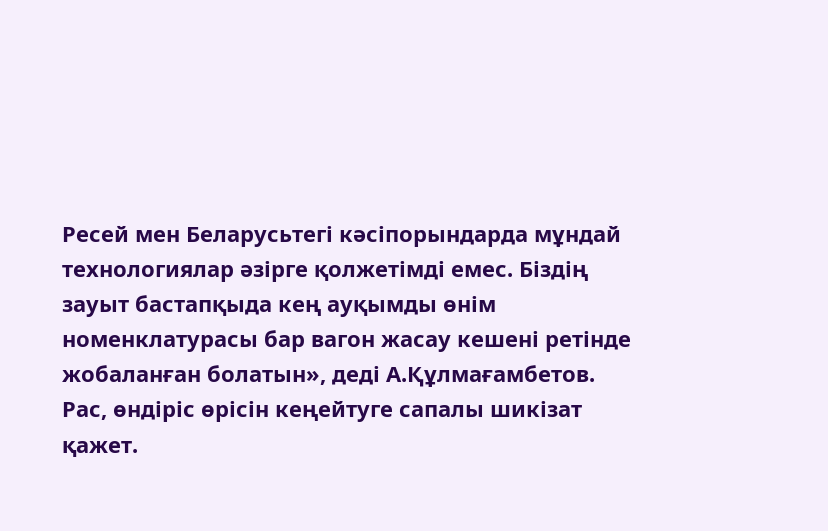Ресей мен Беларусьтегі кәсіпорындарда мұндай технологиялар әзірге қолжетімді емес. Біздің зауыт бастапқыда кең ауқымды өнім номенклатурасы бар вагон жасау кешені ретінде жобаланған болатын», деді А.Құлмағамбетов.
Рас, өндіріс өрісін кеңейтуге сапалы шикізат қажет.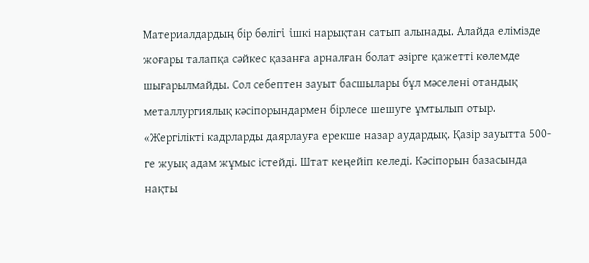Материалдардың бiр бөлiгi iшкi нарықтан сатып алынады. Алайда елімізде жоғары талапқа сәйкес қазанға арналған болат әзiрге қажеттi көлемде шығарылмайды. Сол себептен зауыт басшылары бұл мәселені отандық металлургиялық кәсіпорындармен бірлесе шешуге ұмтылып отыр.
«Жергілікті кадрларды даярлауға ерекше назар аудардық. Қазір зауытта 500-ге жуық адам жұмыс істейді. Штат кеңейіп келеді. Кәсіпорын базасында нақты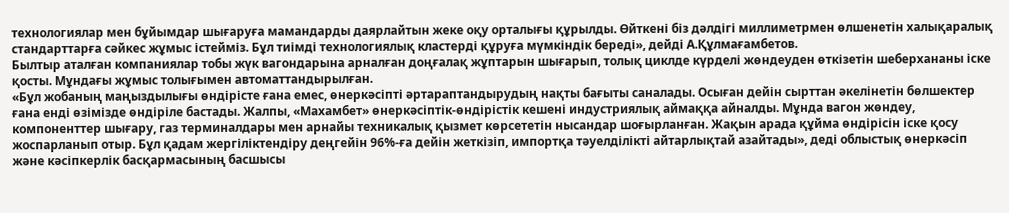технологиялар мен бұйымдар шығаруға мамандарды даярлайтын жеке оқу орталығы құрылды. Өйткені біз дәлдігі миллиметрмен өлшенетін халықаралық стандарттарға сәйкес жұмыс істейміз. Бұл тиімді технологиялық кластерді құруға мүмкіндік береді», дейді А.Құлмағамбетов.
Былтыр аталған компаниялар тобы жүк вагондарына арналған доңғалақ жұптарын шығарып, толық циклде күрделі жөндеуден өткізетін шеберхананы іске қосты. Мұндағы жұмыс толығымен автоматтандырылған.
«Бұл жобаның маңыздылығы өндірісте ғана емес, өнеркәсіпті әртараптандырудың нақты бағыты саналады. Осыған дейін сырттан әкелінетін бөлшектер ғана енді өзімізде өндіріле бастады. Жалпы, «Махамбет» өнеркәсіптік-өндірістік кешені индустриялық аймаққа айналды. Мұнда вагон жөндеу, компоненттер шығару, газ терминалдары мен арнайы техникалық қызмет көрсететін нысандар шоғырланған. Жақын арада құйма өндірісін іске қосу жоспарланып отыр. Бұл қадам жергіліктендіру деңгейін 96%-ға дейін жеткізіп, импортқа тәуелділікті айтарлықтай азайтады», деді облыстық өнеркәсіп және кәсіпкерлік басқармасының басшысы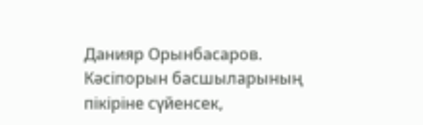Данияр Орынбасаров.
Кәсіпорын басшыларының пікіріне сүйенсек,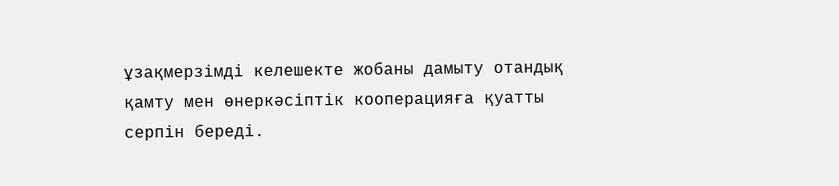ұзақмерзімді келешекте жобаны дамыту отандық қамту мен өнеркәсіптік кооперацияға қуатты серпін береді.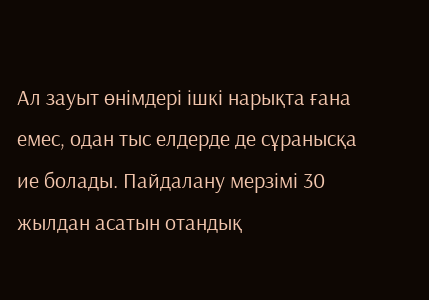Ал зауыт өнімдері ішкі нарықта ғана емес, одан тыс елдерде де сұранысқа ие болады. Пайдалану мерзімі 30 жылдан асатын отандық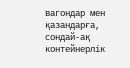вагондар мен қазандарға, сондай-ақ контейнерлік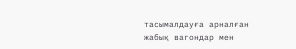тасымалдауға арналған жабық вагондар мен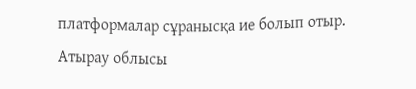платформалар сұранысқа ие болып отыр.
Атырау облысы